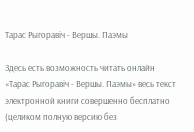Тарас Рыгоравіч - Вершы. Паэмы

Здесь есть возможность читать онлайн «Тарас Рыгоравіч - Вершы. Паэмы» весь текст электронной книги совершенно бесплатно (целиком полную версию без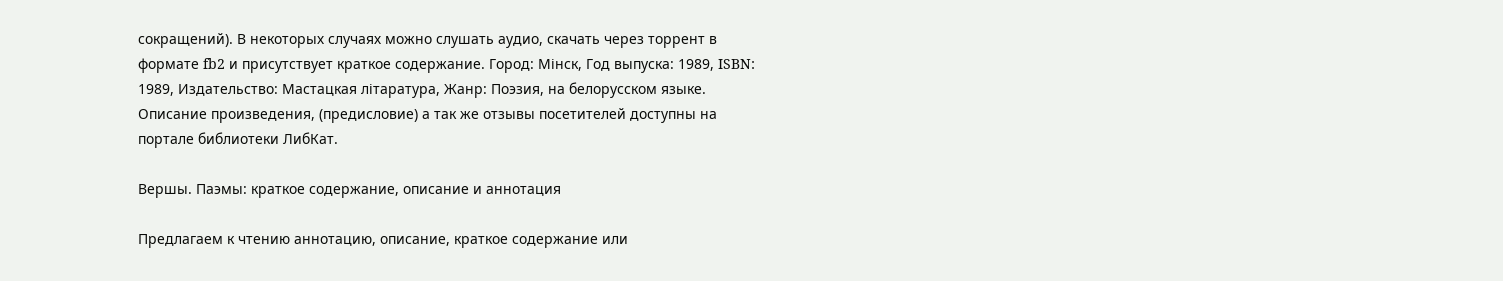сокращений). В некоторых случаях можно слушать аудио, скачать через торрент в формате fb2 и присутствует краткое содержание. Город: Мінск, Год выпуска: 1989, ISBN: 1989, Издательство: Мастацкая літаратура, Жанр: Поэзия, на белорусском языке. Описание произведения, (предисловие) а так же отзывы посетителей доступны на портале библиотеки ЛибКат.

Вершы. Паэмы: краткое содержание, описание и аннотация

Предлагаем к чтению аннотацию, описание, краткое содержание или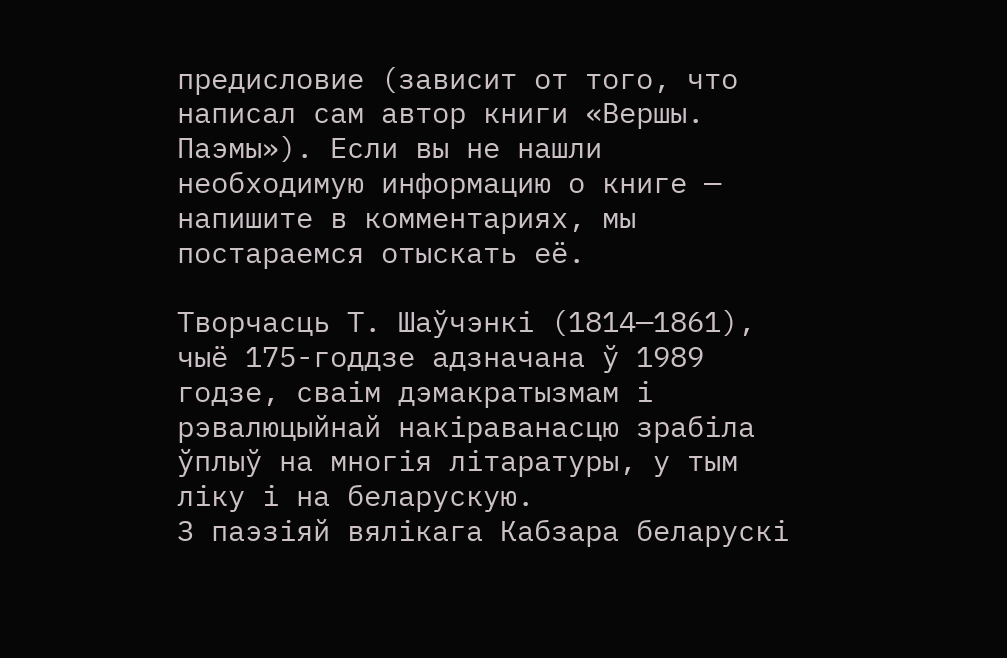предисловие (зависит от того, что написал сам автор книги «Вершы. Паэмы»). Если вы не нашли необходимую информацию о книге — напишите в комментариях, мы постараемся отыскать её.

Творчасць Т. Шаўчэнкі (1814—1861), чыё 175-годдзе адзначана ў 1989 годзе, сваім дэмакратызмам і рэвалюцыйнай накіраванасцю зрабіла ўплыў на многія літаратуры, у тым ліку і на беларускую.
З паэзіяй вялікага Кабзара беларускі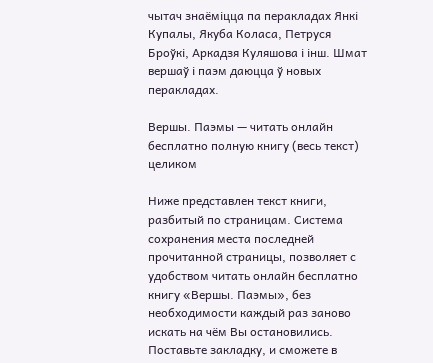чытач знаёміцца па перакладах Янкі Купалы, Якуба Коласа, Петруся Броўкі, Аркадзя Куляшова і інш. Шмат вершаў і паэм даюцца ў новых перакладах.

Вершы. Паэмы — читать онлайн бесплатно полную книгу (весь текст) целиком

Ниже представлен текст книги, разбитый по страницам. Система сохранения места последней прочитанной страницы, позволяет с удобством читать онлайн бесплатно книгу «Вершы. Паэмы», без необходимости каждый раз заново искать на чём Вы остановились. Поставьте закладку, и сможете в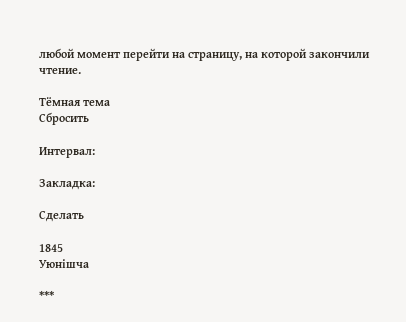любой момент перейти на страницу, на которой закончили чтение.

Тёмная тема
Сбросить

Интервал:

Закладка:

Сделать

1845
Уюнішча

***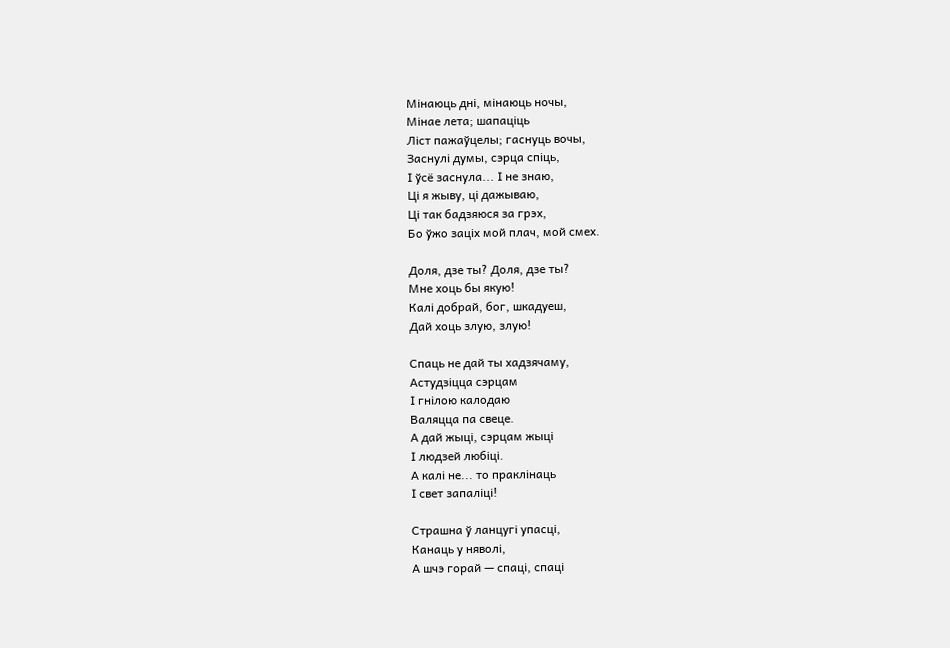Мінаюць дні, мінаюць ночы,
Мінае лета; шапаціць
Ліст пажаўцелы; гаснуць вочы,
Заснулі думы, сэрца спіць,
I ўсё заснула... I не знаю,
Ці я жыву, ці дажываю,
Ці так бадзяюся за грэх,
Бо ўжо заціх мой плач, мой смех.

Доля, дзе ты? Доля, дзе ты?
Мне хоць бы якую!
Калі добрай, бог, шкадуеш,
Дай хоць злую, злую!

Спаць не дай ты хадзячаму,
Астудзіцца сэрцам
I гнілою калодаю
Валяцца па свеце.
А дай жыці, сэрцам жыці
I людзей любіці.
А калі не... то праклінаць
I свет запаліці!

Страшна ў ланцугі упасці,
Канаць у няволі,
А шчэ горай — спаці, спаці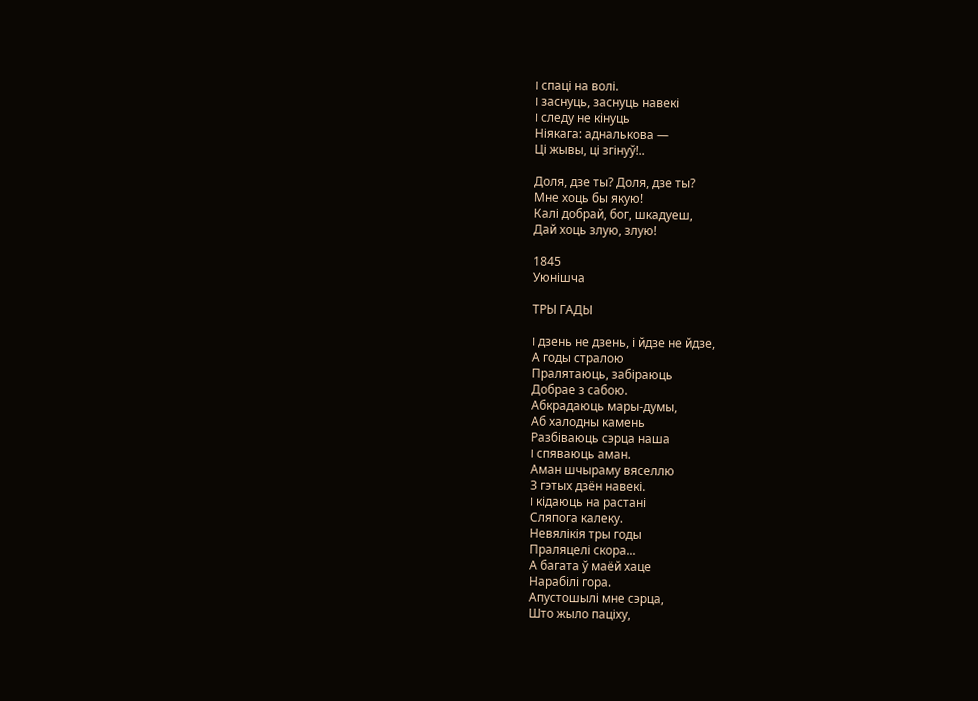I спаці на волі.
I заснуць, заснуць навекі
I следу не кінуць
Ніякага: адналькова —
Ці жывы, ці згінуў!..

Доля, дзе ты? Доля, дзе ты?
Мне хоць бы якую!
Калі добрай, бог, шкадуеш,
Дай хоць злую, злую!

1845
Уюнішча

ТРЫ ГАДЫ

I дзень не дзень, і йдзе не йдзе,
А годы стралою
Пралятаюць, забіраюць
Добрае з сабою.
Абкрадаюць мары-думы,
Аб халодны камень
Разбіваюць сэрца наша
I спяваюць аман.
Аман шчыраму вяселлю
З гэтых дзён навекі.
I кідаюць на растані
Сляпога калеку.
Невялікія тры годы
Праляцелі скора...
А багата ў маёй хаце
Нарабілі гора.
Апустошылі мне сэрца,
Што жыло паціху,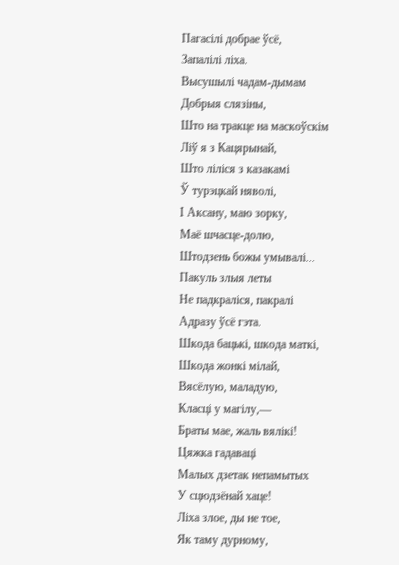Пагасілі добрае ўсё,
Запалілі ліха.
Высушылі чадам-дымам
Добрыя слязіны,
Што на тракце на маскоўскім
Ліў я з Кацярынай,
Што ліліся з казакамі
Ў турэцкай няволі,
I Аксану, маю зорку,
Маё шчасце-долю,
Штодзень божы умывалі...
Пакуль злыя леты
Не падкраліся, пакралі
Адразу ўсё гэта.
Шкода бацькі, шкода маткі,
Шкода жонкі мілай,
Вясёлую, маладую,
Класці у магілу,—
Браты мае, жаль вялікі!
Цяжка гадаваці
Малых дзетак непамытых
У сцюдзёнай хаце!
Ліха злое, ды не тое,
Як таму дурному,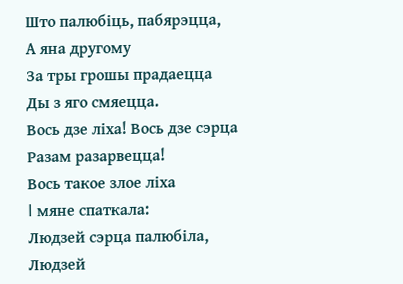Што палюбіць, пабярэцца,
А яна другому
За тры грошы прадаецца
Ды з яго смяецца.
Вось дзе ліха! Вось дзе сэрца
Разам разарвецца!
Вось такое злое ліха
I мяне спаткала:
Людзей сэрца палюбіла,
Людзей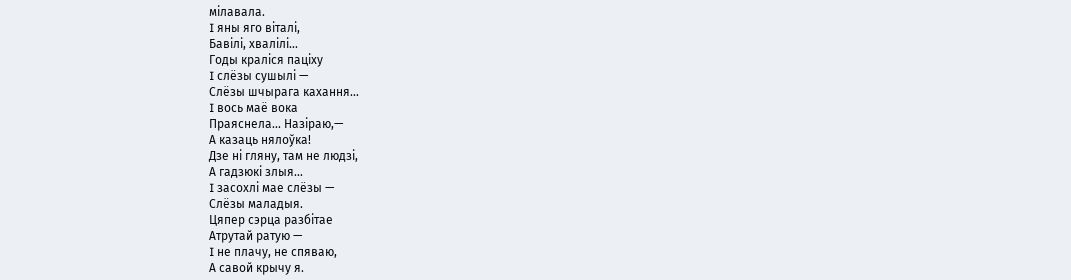мілавала.
I яны яго віталі,
Бавілі, хвалілі...
Годы краліся паціху
I слёзы сушылі —
Слёзы шчырага кахання...
I вось маё вока
Праяснела... Назіраю,—
А казаць нялоўка!
Дзе ні гляну, там не людзі,
А гадзюкі злыя...
I засохлі мае слёзы —
Слёзы маладыя.
Цяпер сэрца разбітае
Атрутай ратую —
I не плачу, не спяваю,
А савой крычу я.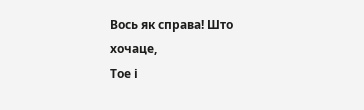Вось як справа! Што хочаце,
Тое і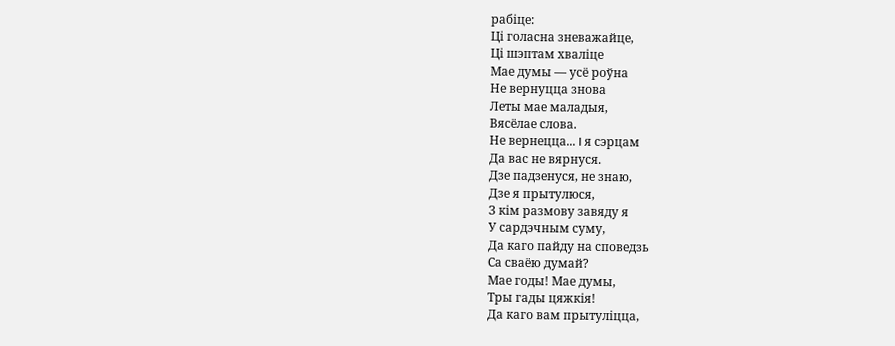рабіце:
Ці голасна зневажайце,
Ці шэптам хваліце
Мае думы — усё роўна
Не вернуцца знова
Леты мае маладыя,
Вясёлае слова.
Не вернецца... I я сэрцам
Да вас не вярнуся.
Дзе падзенуся, не знаю,
Дзе я прытулюся,
З кім размову завяду я
У сардэчным суму,
Да каго пайду на споведзь
Са сваёю думай?
Мае годы! Мае думы,
Тры гады цяжкія!
Да каго вам прытуліцца,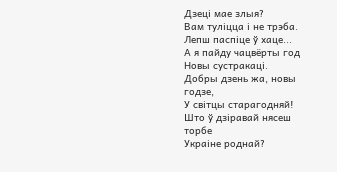Дзеці мае злыя?
Вам туліцца і не трэба.
Лепш паспіце ў хаце...
А я пайду чацвёрты год
Новы сустракаці.
Добры дзень жа, новы годзе,
У світцы старагодняй!
Што ў дзіравай нясеш торбе
Украіне роднай?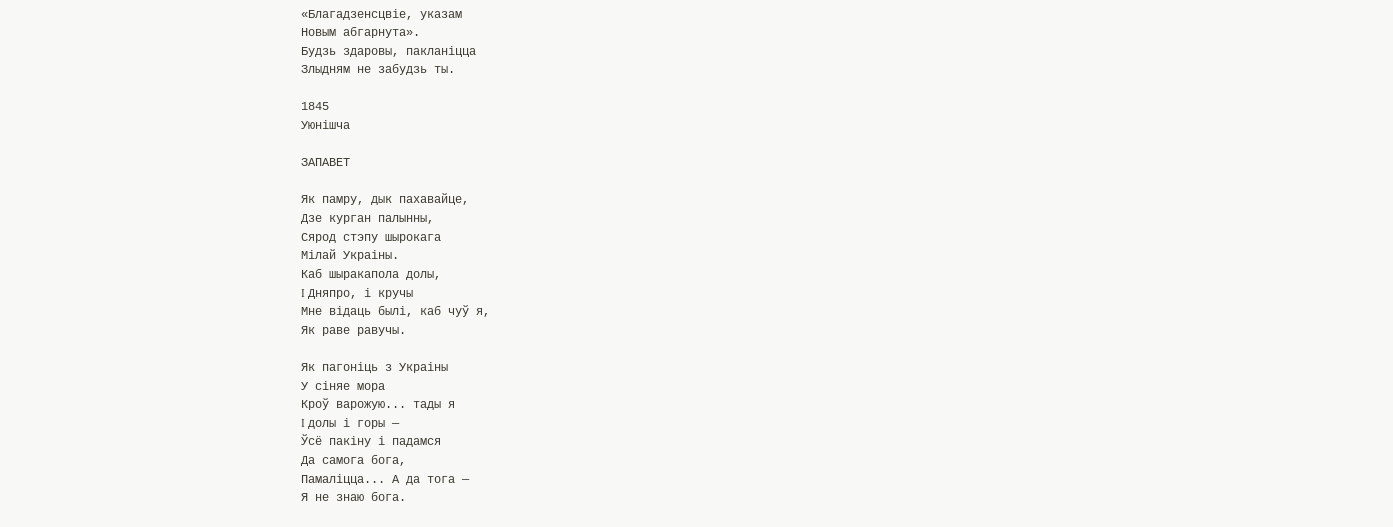«Благадзенсцвіе, указам
Новым абгарнута».
Будзь здаровы, пакланіцца
Злыдням не забудзь ты.

1845
Уюнішча

ЗАПАВЕТ

Як памру, дык пахавайце,
Дзе курган палынны,
Сярод стэпу шырокага
Мілай Украіны.
Каб шыракапола долы,
I Дняпро, і кручы
Мне відаць былі, каб чуў я,
Як раве равучы.

Як пагоніць з Украіны
У сіняе мора
Кроў варожую... тады я
I долы і горы —
Ўсё пакіну і падамся
Да самога бога,
Памаліцца... А да тога —
Я не знаю бога.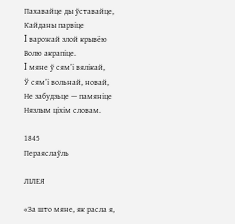Пахавайце ды ўставайце,
Кайданы парвіце
I варожай злой крывёю
Волю акрапіце.
I мяне ў сям’і вялікай,
Ў сям’і вольнай, новай,
Не забудзьце — памяніце
Нязлым ціхім словам.

1845
Пераяслаўль

ЛІЛЕЯ

«За што мяне, як расла я,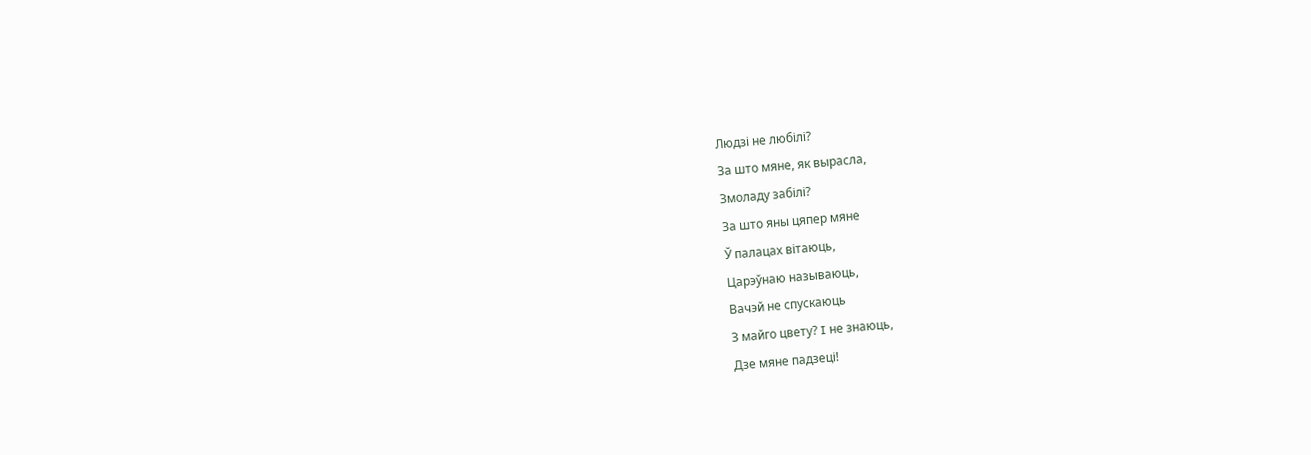Людзі не любілі?
За што мяне, як вырасла,
Змоладу забілі?
За што яны цяпер мяне
Ў палацах вітаюць,
Царэўнаю называюць,
Вачэй не спускаюць
З майго цвету? I не знаюць,
Дзе мяне падзеці!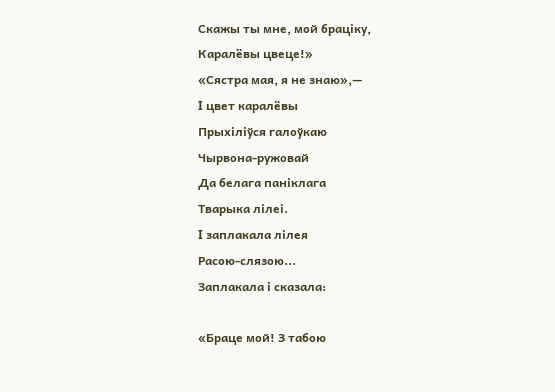Скажы ты мне, мой браціку,
Каралёвы цвеце!»
«Сястра мая, я не знаю»,—
I цвет каралёвы
Прыхіліўся галоўкаю
Чырвона-ружовай
Да белага паніклага
Тварыка лілеі.
I заплакала лілея
Расою-слязою...
Заплакала і сказала:

«Браце мой! З табою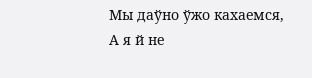Мы даўно ўжо кахаемся,
А я й не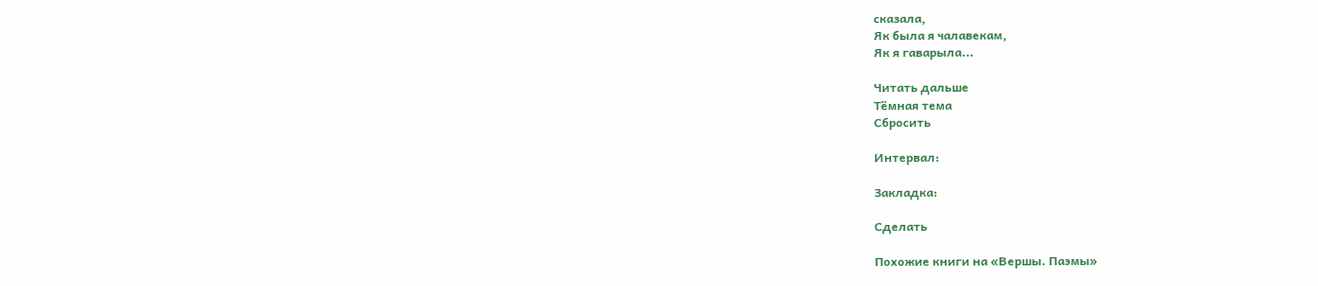сказала,
Як была я чалавекам,
Як я гаварыла...

Читать дальше
Тёмная тема
Сбросить

Интервал:

Закладка:

Сделать

Похожие книги на «Вершы. Паэмы»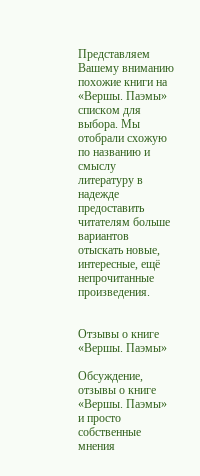Представляем Вашему вниманию похожие книги на «Вершы. Паэмы» списком для выбора. Мы отобрали схожую по названию и смыслу литературу в надежде предоставить читателям больше вариантов отыскать новые, интересные, ещё непрочитанные произведения.


Отзывы о книге «Вершы. Паэмы»

Обсуждение, отзывы о книге «Вершы. Паэмы» и просто собственные мнения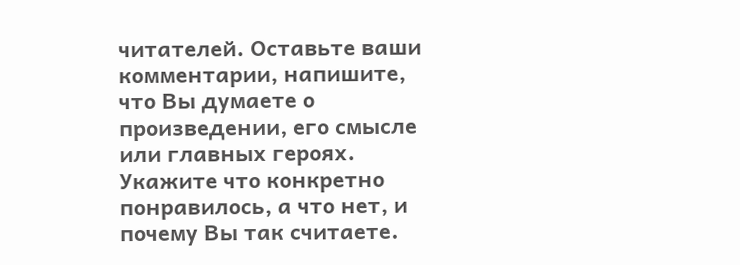читателей. Оставьте ваши комментарии, напишите, что Вы думаете о произведении, его смысле или главных героях. Укажите что конкретно понравилось, а что нет, и почему Вы так считаете.